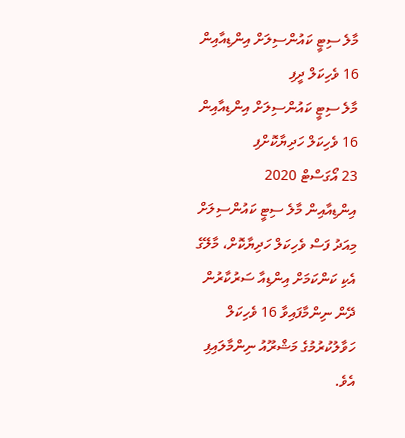މާލެ ސިޓީ ކައުންސިލަށް އިންޑިއާއިން 16 ވެހިކަލް ދީފި
މާލެ ސިޓީ ކައުންސިލަށް އިންޑިއާއިން 16 ވެހިކަލް ހަދިޔާކޮށްފި
23 އޯގަސްޓް 2020
އިންޑިއާއިން މާލެ ސިޓީ ކައުންސިލަށް މިއަދު ފަސް ވެހިކަލް ހަދިޔާކޮށް، މާލޭގެ އެކި ކަންކަމަށް އިންޑިއާ ސަރުކާރުން ދޭން ނިންމާފައިވާ 16 ވެހިކަލް ހަވާލުކުރުމުގެ މަޝްރޫއު ނިންމާލައިފި އެވެ.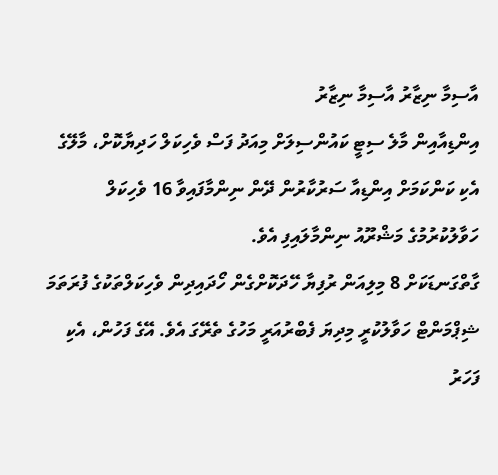އާސިމާ ނިޒާރު އާސިމާ ނިޒާރު
އިންޑިއާއިން މާލެ ސިޓީ ކައުންސިލަށް މިއަދު ފަސް ވެހިކަލް ހަދިޔާކޮށް، މާލޭގެ އެކި ކަންކަމަށް އިންޑިއާ ސަރުކާރުން ދޭން ނިންމާފައިވާ 16 ވެހިކަލް ހަވާލުކުރުމުގެ މަޝްރޫއު ނިންމާލައިފި އެވެ.
ގާތްގަނޑަކަށް 8 މިލިއަން ރުފިޔާ ހޭދަކޮށްގެން ހޯދައިދިން ވެހިކަލްތަކުގެ ފުރަތަމަ ޝިޕްމަންޓް ހަވާލުކުރީ މިދިޔަ ފެބްރުއަރީ މަހުގެ ތެރޭގަ އެވެ. އޭގެ ފަހުން، އެކި ފަހަރު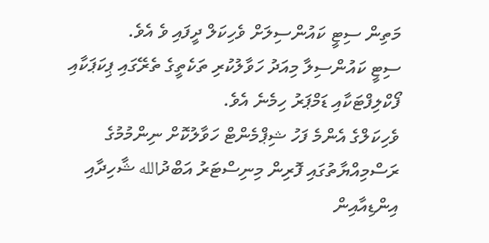މަތިން ސިޓީ ކައުންސިލަށް ވެހިކަލް ދީފައި ވެ އެވެ.
ސިޓީ ކައުންސިލާ މިއަދު ހަވާލުކުރި ތަކެތީގެ ތެރޭގައި ޕިކަޕަކާއި ފޯކްލިފްޓަކާއި ޑަމްޕަރު ހިމެނެ އެވެ.
ވެހިކަލްގެ އެންމެ ފަހު ޝިޕްމެންޓް ހަވާލުކޮށް ނިންމުމުގެ ރަސްމިއްޔާތުގައި ފޮރިން މިނިސްޓަރު އަބްދުالله ޝާހިދާއި އިންޑިއާއިން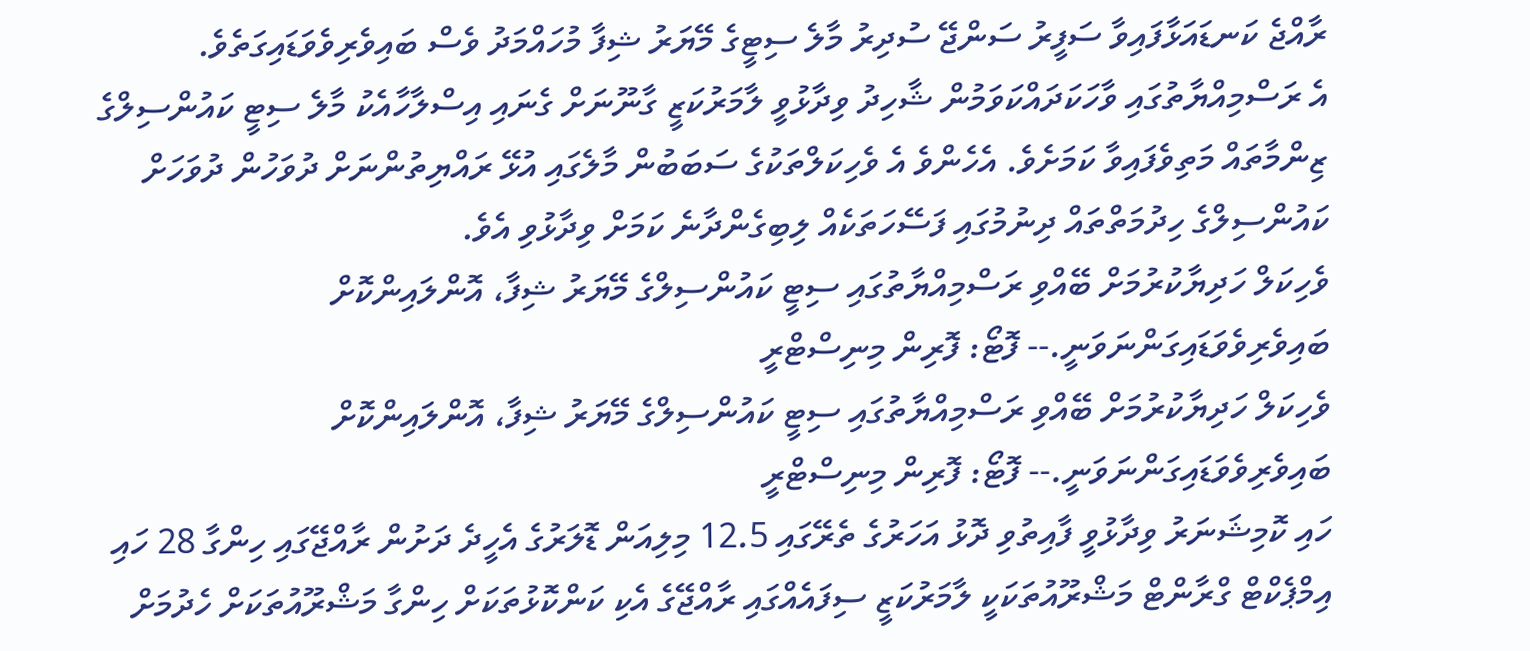ރާއްޖެ ކަނޑައަޅާފައިވާ ސަފީރު ސަންޖޭ ސުދިރު މާލެ ސިޓީގެ މޭޔަރު ޝިފާ މުހައްމަދު ވެސް ބައިވެރިވެވަޑައިގަތެވެ.
އެ ރަސްމިއްޔާތުގައި ވާހަކަދައްކަވަމުން ޝާހިދު ވިދާޅުވީ ލާމަރުކަޒީ ގާނޫނަށް ގެނައި އިސްލާހާއެކު މާލެ ސިޓީ ކައުންސިލްގެ ޒިންމާތައް މަތިވެފައިވާ ކަމަށެވެ. އެހެންވެ އެ ވެހިކަލްތަކުގެ ސަބަބުން މާލެގައި އުޅޭ ރައްޔިތުންނަށް ދުވަހުން ދުވަހަށް ކައުންސިލްގެ ހިދުމަތްތައް ދިނުމުގައި ފަސޭހަތަކެއް ލިބިގެންދާނެ ކަމަށް ވިދާޅުވި އެވެ.
ވެހިކަލް ހަދިޔާކުރުމަށް ބޭއްވި ރަސްމިއްޔާތުގައި ސިޓީ ކައުންސިލްގެ މޭޔަރު ޝިފާ، އޮންލައިންކޮށް ބައިވެރިވެވަޑައިގަންނަވަނީ.-- ފޮޓޯ: ފޮރިން މިނިސްޓްރީ
ވެހިކަލް ހަދިޔާކުރުމަށް ބޭއްވި ރަސްމިއްޔާތުގައި ސިޓީ ކައުންސިލްގެ މޭޔަރު ޝިފާ، އޮންލައިންކޮށް ބައިވެރިވެވަޑައިގަންނަވަނީ.-- ފޮޓޯ: ފޮރިން މިނިސްޓްރީ
ހައި ކޮމިޝަނަރު ވިދާޅުވީ ފާއިތުވި ދޮޅު އަހަރުގެ ތެރޭގައި 12.5 މިލިއަން ޑޮލަރުގެ އެހީދެ ދަށުން ރާއްޖޭގައި ހިންގާ 28 ހައި އިމްޕެކްޓް ގްރާންޓް މަޝްރޫއުތަކަކީ ލާމަރުކަޒީ ސިފައެއްގައި ރާއްޖޭގެ އެކި ކަންކޮޅުތަކަށް ހިންގާ މަޝްރޫއުތަކަށް ހެދުމަށް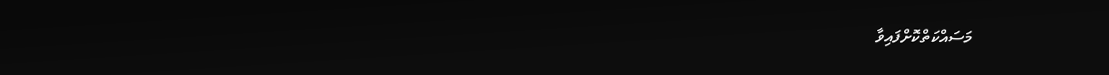މަސައްކަތްކޮށްފައިވާ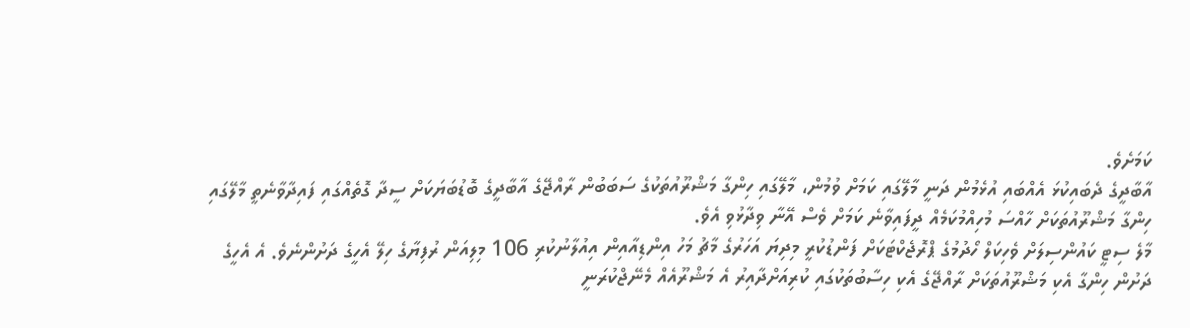ކަމަށެވެ.
އާބާދީގެ ދެބައިކުޅަ އެއްބައި އުޅެމުން ދަނީ މާލޭގައި ކަމަށް ވުމުން، މާލޭގައި ހިންގާ މަޝްރޫއުތަކުގެ ސަބަބުން ރާއްޖޭގެ އާބާދީގެ ބޮޑުބަޔަކަށް ސީދާ ގޮތެއްގައި ފައިދާވާނެތީ މާލޭގައި ހިންގާ މަޝްރޫއުތަކަށް ހާއްސަ މުހިއްމުކަމެއް ދީފައިވާނެ ކަމަށް ވެސް އޭނާ ވިދާޅުވި އެވެ.
މާލެ ސިޓީ ކައުންސިލަށް ވެހިކަލް ހޯދުމުގެ ޕްރޮޖެކްޓަކަށް ފަންޑުކުރީ މިދިޔަ އަހަރުގެ މާޗު މަހު އިންޑިއާއިން އިއުލާނުކުރި 106 މިލިއަން ރުފިޔާގެ ހިލޭ އެހީގެ ދަށުންނެވެ. އެ އެހީގެ ދަށުން ހިންގާ އެކި މަޝްރޫއުތަކަށް ރާއްޖޭގެ އެކި ހިސާބުތަކުގައި ކުރިއަށްދާއިރު އެ މަޝްރޫއެއް މެނޭޖްކުރަނީ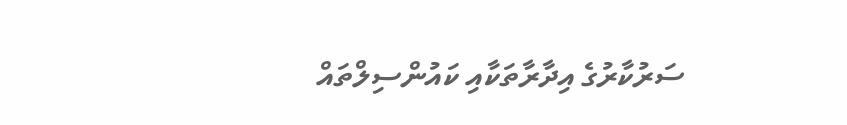ސަރުކާރުގެ އިދާރާތަކާއި ކައުންސިލްތައް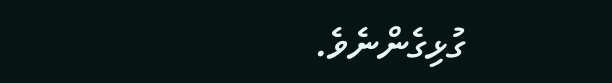ގުޅިގެންނެވެ.